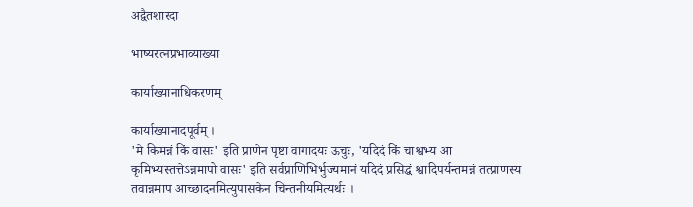अद्वैतशारदा

भाष्यरत्नप्रभाव्याख्या

कार्याख्यानाधिकरणम्

कार्याख्यानादपूर्वम् ।
'मे किमन्नं किं वासः' इति प्राणेन पृष्टा वागादयः ऊचुः, 'यदिदं किं चाश्वभ्य आ कृमिभ्यस्तत्तेऽन्नमापो वासः' इति सर्वप्राणिभिर्भुज्यमानं यदिदं प्रसिद्धं श्वादिपर्यन्तमन्नं तत्प्राणस्य तवान्नमाप आच्छादनमित्युपासकेन चिन्तनीयमित्यर्थः ।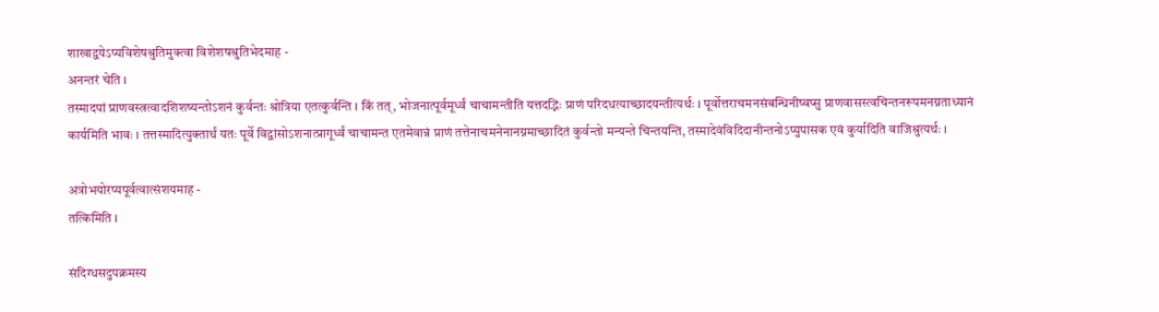शाखाद्वयेऽप्यविशेषश्रुतिमुक्त्वा विशेशषश्रुतिभेदमाह -
अनन्तरं चेति ।
तस्मादपां प्राणवस्त्रत्वादशिशष्यन्तोऽशनं कुर्वन्तः श्रोत्रिया एतत्कुर्वन्ति । किं तत्, भोजनात्पूर्वमूर्ध्वं चाचामन्तीति यत्तदद्भिः प्राणं परिदधत्याच्छादयन्तीत्यर्थः । पूर्वोत्तराचमनसंबन्धिनीष्वप्सु प्राणवासस्त्वचिन्तनरूपमनग्नताध्यानं कार्यमिति भावः । तत्तस्मादित्युक्तार्थं यतः पूर्वे विद्वांसोऽशनात्प्रागूर्ध्वं चाचामन्त एतमेवान्नं प्राणं तत्तेनाचमनेनानग्नमाच्छादितं कुर्वन्तो मन्यन्ते चिन्तयन्ति, तस्मादेवंविदिदानीन्तनोऽप्युपासक एवं कुर्यादिति वाजिश्रुत्यर्थः ।

अत्रोभयोरप्यपूर्वत्वात्संशयमाह -
तत्किमिति ।

संदिग्धसदुपक्रमस्य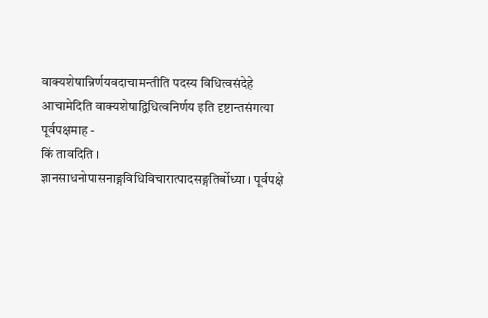वाक्यशेषान्निर्णयवदाचामन्तीति पदस्य विधित्वसंदेहे आचामेदिति वाक्यशेषाद्विधित्वनिर्णय इति दृष्टान्तसंगत्या पूर्वपक्षमाह -
किं तावदिति ।
ज्ञानसाधनोपासनाङ्गविधिविचारात्पादसङ्गतिर्बोध्या । पूर्वपक्षे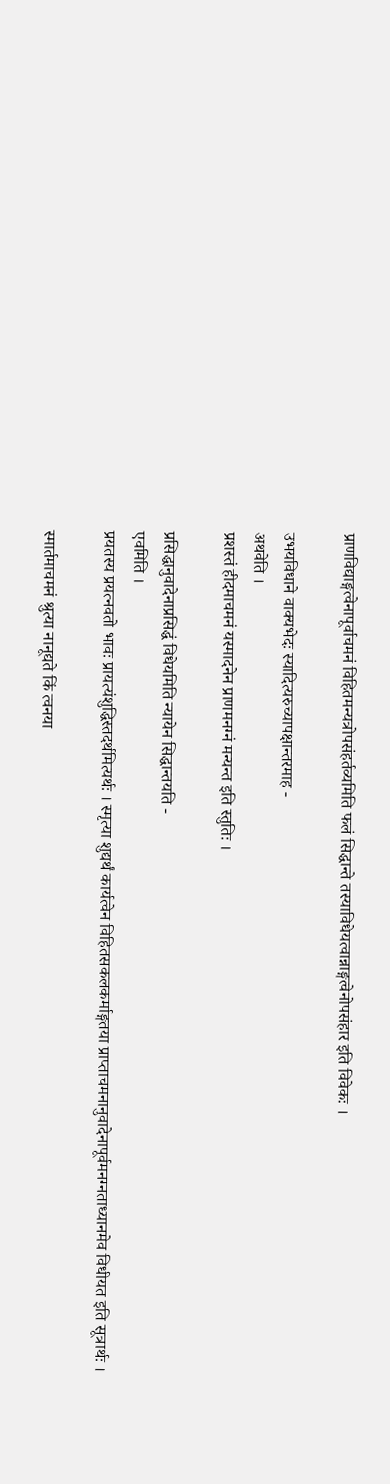प्राणविद्याङ्गत्वेनापूर्वाचमनं विहितमन्यत्रोपसंहर्तव्यमिति फलं सिद्धान्ते तस्याविधेयत्वान्नाङ्गत्वेनोपसंहार इति विवेकः ।

उभयविधाने वाक्यभेदः स्यादित्यरुच्यापक्षान्तरमाह -
अथवेति ।
प्रशस्तं हीदमाचमनं यस्मादनेन प्राणमनग्नं मन्यन्त इति स्तुतिः ।

प्रसिद्धानुवादेनाप्रसिद्धं विधेयमिति न्यायेन सिद्धान्तयति -
एवमिति ।
प्रयतस्य प्रयत्नवतो भावः प्रायत्यंशुद्धिस्तदर्थमित्यर्थः । स्मृत्या शुद्यर्थं कार्यत्वेन विहितसकलकर्माङ्गतया प्राप्ताचमनानुवादेनापूर्वमनग्नताध्यानमेव विधीयत इति सूत्रार्थः ।

स्मार्तमाचमनं श्रुत्या नानूद्यते किं त्वनया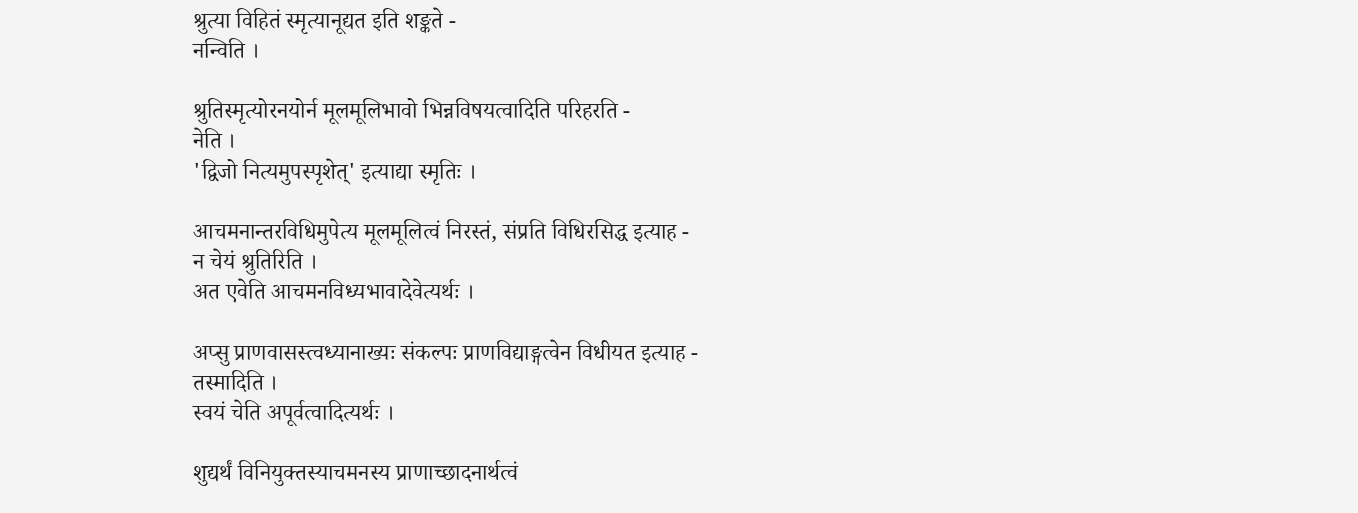श्रुत्या विहितं स्मृत्यानूद्यत इति शङ्कते -
नन्विति ।

श्रुतिस्मृत्योरनयोर्न मूलमूलिभावो भिन्नविषयत्वादिति परिहरति -
नेति ।
'द्विजो नित्यमुपस्पृशेत्' इत्याद्या स्मृतिः ।

आचमनान्तरविधिमुपेत्य मूलमूलित्वं निरस्तं, संप्रति विधिरसिद्ध इत्याह -
न चेयं श्रुतिरिति ।
अत एवेति आचमनविध्यभावादेवेत्यर्थः ।

अप्सु प्राणवासस्त्वध्यानाख्यः संकल्पः प्राणविद्याङ्गत्वेन विधीयत इत्याह -
तस्मादिति ।
स्वयं चेति अपूर्वत्वादित्यर्थः ।

शुद्यर्थं विनियुक्तस्याचमनस्य प्राणाच्छादनार्थत्वं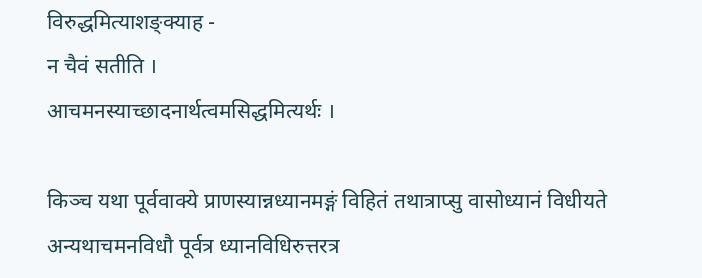विरुद्धमित्याशङ्क्याह -
न चैवं सतीति ।
आचमनस्याच्छादनार्थत्वमसिद्धमित्यर्थः ।

किञ्च यथा पूर्ववाक्ये प्राणस्यान्नध्यानमङ्गं विहितं तथात्राप्सु वासोध्यानं विधीयते अन्यथाचमनविधौ पूर्वत्र ध्यानविधिरुत्तरत्र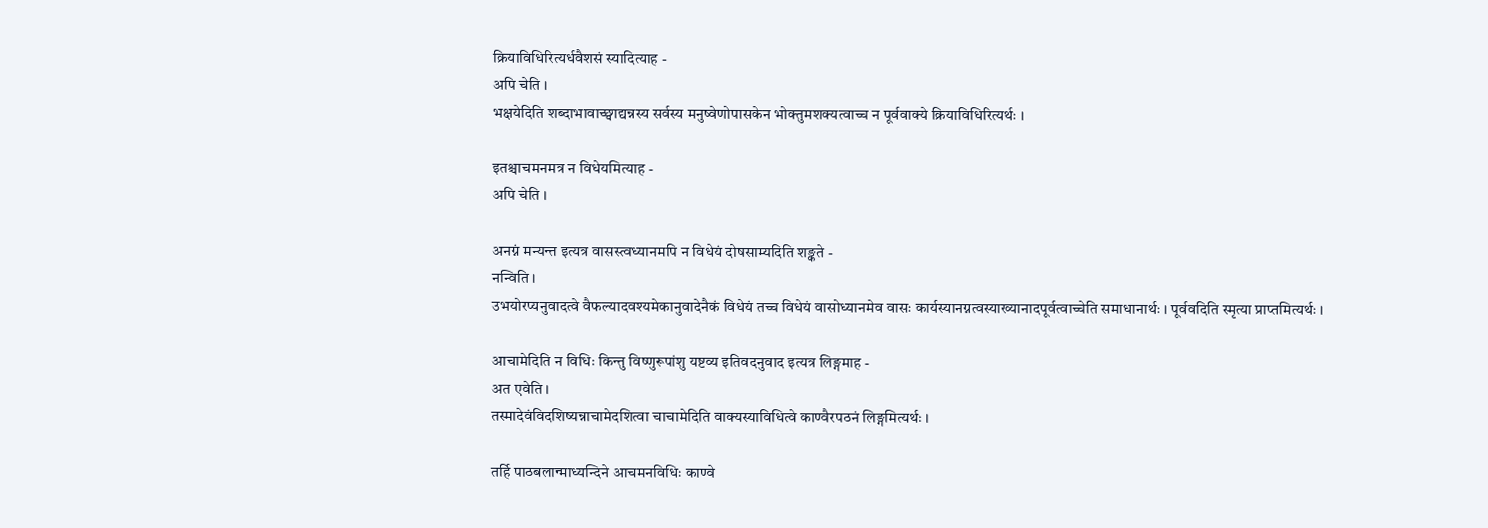क्रियाविधिरित्यर्धवैशसं स्यादित्याह -
अपि चेति ।
भक्षयेदिति शब्दाभावाच्छ्वाद्यन्नस्य सर्वस्य मनुष्वेणोपासकेन भोक्तुमशक्यत्वाच्च न पूर्ववाक्ये क्रियाविधिरित्यर्थः ।

इतश्चाचमनमत्र न विधेयमित्याह -
अपि चेति ।

अनग्नं मन्यन्त इत्यत्र वासस्त्वध्यानमपि न विधेयं दोषसाम्यदिति शङ्कते -
नन्विति ।
उभयोरप्यनुवादत्वे वैफल्यादवश्यमेकानुवादेनैकं विधेयं तच्च विधेयं वासोध्यानमेव वासः कार्यस्यानग्नत्वस्याख्यानादपूर्वत्वाच्चेति समाधानार्थः । पूर्ववदिति स्मृत्या प्राप्तमित्यर्थः ।

आचामेदिति न विधिः किन्तु विष्णुरूपांशु यष्टव्य इतिवदनुवाद इत्यत्र लिङ्गमाह -
अत एवेति ।
तस्मादेवंविदशिष्यन्नाचामेदशित्वा चाचामेदिति वाक्यस्याविधित्वे काण्वैरपठनं लिङ्गमित्यर्थः ।

तर्हि पाठबलान्माध्यन्दिने आचमनविधिः काण्वे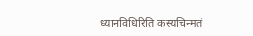ध्यानविधिरिति कस्यचिन्मतं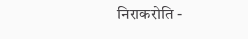निराकरोति -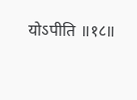योऽपीति ॥१८॥